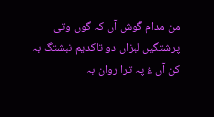من مدام گْوش آں کہ گوں وتی پرشتگیں لبزاں دو تاکدیم نبشتگ بہ کن آں ءُ پہ ترا روان بہ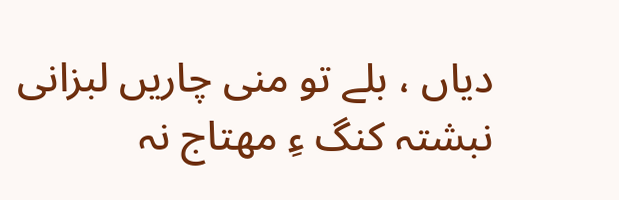دیاں ، بلے تو منی چاریں لبزانی نبشتہ کنگ ءِ مھتاج نہ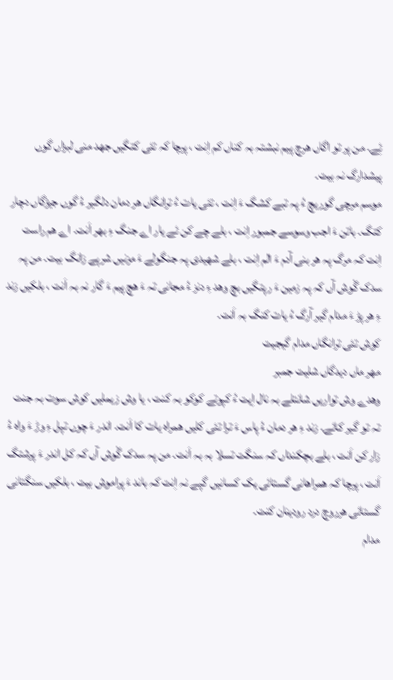ئِے۔ من پر تو اگاں ھرچ پیم نبشتہ بہ کناں کم اِنت ، پرچا کہ تئی کتگیں جھد منی لبزاں گوں پیشدارگ نہ بیت۔
موسم مرچی گوریچ ءُ پہ تبے کشگ ءَ اِنت ، تئی یات ءُ ترانگاں ھر دمان دلگیر ءُ گوں جیڑگاں دچار کتگ۔ باتن ءَ اجب وسوسے جمبور اِنت ، بلے چے کن ئے یار اے جنگ ءِ بھر اَنت۔ اے ھم راست اِنت کہ مرگ پہ ھر بنی آدم ءَ الم اِنت ، بلے شھیدی پہ جنگولے ءَ مزنیں شرپے زانگ بیت۔ من پہ سدک گْوش آں کہ پہ زمین ءَ رپتگیں بچ وھد ءِ دنز ءُ مجانی تہ ءَ ھچ پیم ءَ گار نہ بہ اَنت ، بلکیں زند ءِ ھر پڑ ءَ مدام گیر آرگ ءُ یات کنگ بہ اَنت۔
کوش تئی ترانگاں مدام گیجیت
مھر ماں دیدگاں شلیت جمبر
وھدے وش تواریں شانتلے بہ نال اِیت ءُ کپوتے کوکو بہ کنت ، یا وش زیملیں کوش سوت بہ جنت تہ تو گیر کائے۔ زند ءِ ھر دمان ءُ پاس ءَ ترا تئی کلیں ھمراہ یات کا اَنت۔ اندر ءَ چوں تپل ءِ وڑ ءَ واہ ءُ زار کن اَنت ، بلے بچکنداں کہ سنگت تسلا بہ بہ اَنت۔ من پہ سدک گْوش آں کہ کل اندر ءَ پرشتگ اَنت ، پرچا کہ ھمراھانی گستائی یک کسانیں گپے نہ اِنت کہ باند ءَ پراموش بیت ، بلکیں سنگتانی گستائی ھرروچ درد رودینان کنت۔
مدام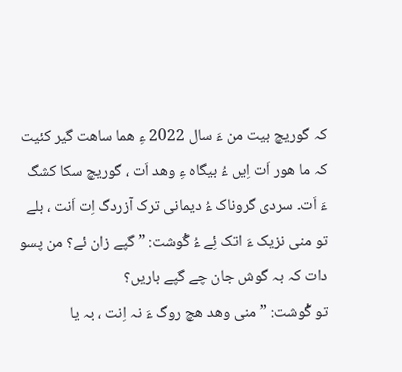کہ گوریچ بیت من ءَ سال 2022 ءِ ھما ساھت گیر کئیت کہ ما ھور اَت اِیں ءُ بیگاہ ءِ وھد اَت ، گوریچ سکا کشگ ءَ اَت۔ سردی گروناک ءُ دیمانی ترک آزردگ اِت اَنت ، بلے تو منی نزیک ءَ اتک ئِے ءُ گْوشت: ” گپے زان ئے؟ من پسو دات کہ بہ گوش جان چے گپے باریں؟
تو گْوشت: ” منی وھد ھچ روگ ءَ نہ اِنت ، بہ یا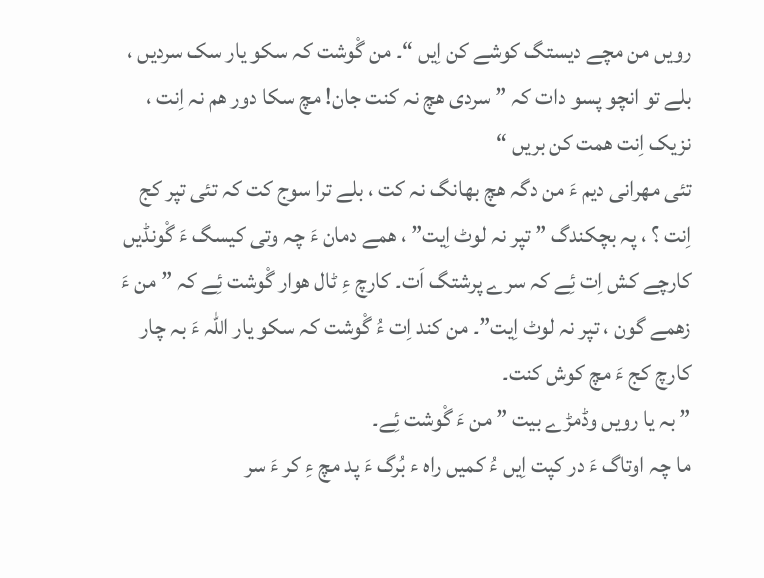رویں من مچے دیستگ کوشے کن اِیں “۔ من گْوشت کہ سکو یار سک سردیں ، بلے تو انچو پسو دات کہ ” سردی ھچ نہ کنت جان! مچ سکا دور ھم نہ اِنت ، نزیک اِنت ھمت کن بریں “
تئی مھرانی دیم ءَ من دگہ ھچ بھانگ نہ کت ، بلے ترا سوج کت کہ تئی تپر کج اِنت ؟ ، پہ بچکندگ ” تپر نہ لوٹ اِیت” ، ھمے دمان ءَ چہ وتی کیسگ ءَ گْونڈیں کارچے کش اِت ئِے کہ سرے پرشتگ اَت۔ کارچ ءِ ٹال ھوار گْوشت ئِے کہ ” من ءَ زھمے گون ، تپر نہ لوٹ اِیت”۔ من کند اِت ءُ گْوشت کہ سکو یار اللہ ءَ بہ چار کارچ کج ءَ مچ کوش کنت۔
” بہ یا رویں وڈمڑے بیت ” من ءَ گْوشت ئِے۔
ما چہ اوتاگ ءَ در کپت اِیں ءُ کمیں راہ ء بُرگ ءَ پد مچ ءِ کر ءَ سر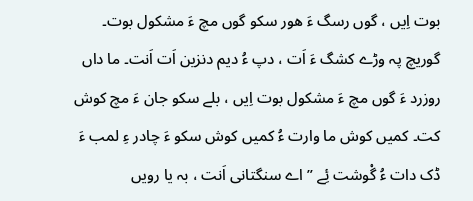بوت اِیں ، گوں رسگ ءَ ھور سکو گوں مچ ءَ مشکول بوت۔ گوریچ پہ وڑے کشگ ءَ اَت ، دپ ءُ دیم دنزین اَت اَنت۔ ما داں روزرد ءَ گوں مچ ءَ مشکول بوت اِیں ، بلے سکو جان ءَ مچ کوش کت۔ کمیں کوش ما وارت ءُ کمیں کوش سکو ءَ چادر ءِ لمب ءَ ڈک دات ءُ گْوشت ئِے ” اے سنگتانی اَنت ، بہ یا رویں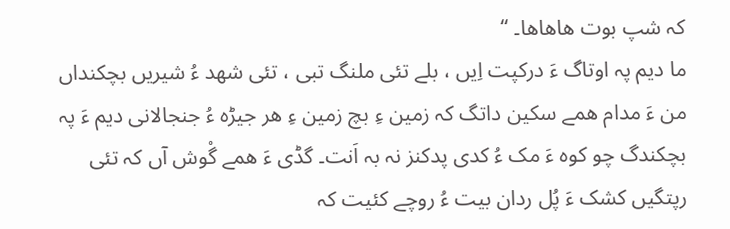کہ شپ بوت ھاھاھا۔ “
ما دیم پہ اوتاگ ءَ درکپت اِیں ، بلے تئی ملنگ تبی ، تئی شھد ءُ شیریں بچکنداں من ءَ مدام ھمے سکین داتگ کہ زمین ءِ بچ زمین ءِ ھر جیڑہ ءُ جنجالانی دیم ءَ پہ بچکندگ چو کوہ ءَ مک ءُ کدی پدکنز نہ بہ اَنت۔ گڈی ءَ ھمے گْوش آں کہ تئی رپتگیں کشک ءَ پُل ردان بیت ءُ روچے کئیت کہ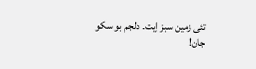تئی زمین سبز اِیت۔ دلجم بو سکو جان!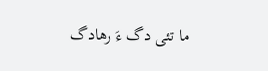ما تئی دگ ءَ رھادگ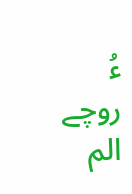ءُ روچے الم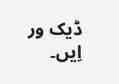ڈیک ور اِیں۔